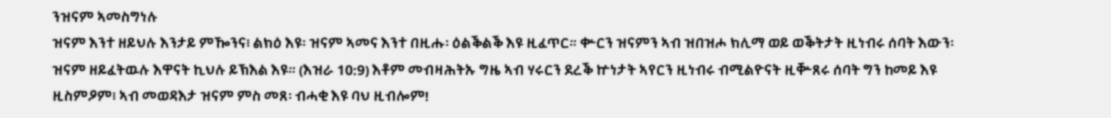ንዝናም ኣመስግነሉ
ዝናም እንተ ዘይህሉ እንታይ ምዀንና፧ ልክዕ እዩ፡ ዝናም ኣመና እንተ በዚሑ፡ ዕልቕልቕ እዩ ዚፈጥር። ቍርን ዝናምን ኣብ ዝበዝሖ ክሊማ ወይ ወቕትታት ዚነብሩ ሰባት እውን፡ ዝናም ዘይፈትዉሉ እዋናት ኪህሉ ይኽእል እዩ። (እዝራ 10:9) እቶም መብዛሕትኡ ግዜ ኣብ ሃሩርን ደረቕ ኵነታት ኣየርን ዚነብሩ ብሚልዮናት ዚቝጸሩ ሰባት ግን ከመይ እዩ ዚስምዖም፧ ኣብ መወዳእታ ዝናም ምስ መጸ፡ ብሓቂ እዩ ባህ ዚብሎም!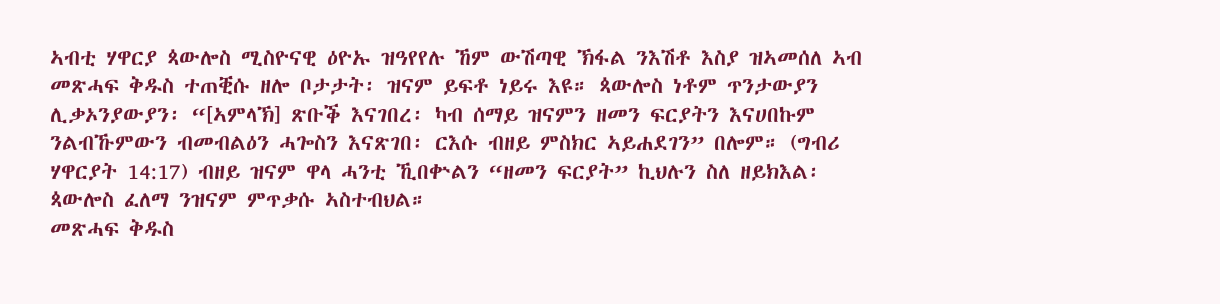ኣብቲ ሃዋርያ ጳውሎስ ሚስዮናዊ ዕዮኡ ዝዓየየሉ ኸም ውሽጣዊ ኽፋል ንእሽቶ እስያ ዝኣመሰለ ኣብ መጽሓፍ ቅዱስ ተጠቒሱ ዘሎ ቦታታት፡ ዝናም ይፍቶ ነይሩ እዩ። ጳውሎስ ነቶም ጥንታውያን ሊቃኦንያውያን፡ “[ኣምላኽ] ጽቡቕ እናገበረ፡ ካብ ሰማይ ዝናምን ዘመን ፍርያትን እናሀበኩም ንልብኹምውን ብመብልዕን ሓጐስን እናጽገበ፡ ርእሱ ብዘይ ምስክር ኣይሐደገን” በሎም። (ግብሪ ሃዋርያት 14:17) ብዘይ ዝናም ዋላ ሓንቲ ኺበቍልን “ዘመን ፍርያት” ኪህሉን ስለ ዘይክእል፡ ጳውሎስ ፈለማ ንዝናም ምጥቃሱ ኣስተብህል።
መጽሓፍ ቅዱስ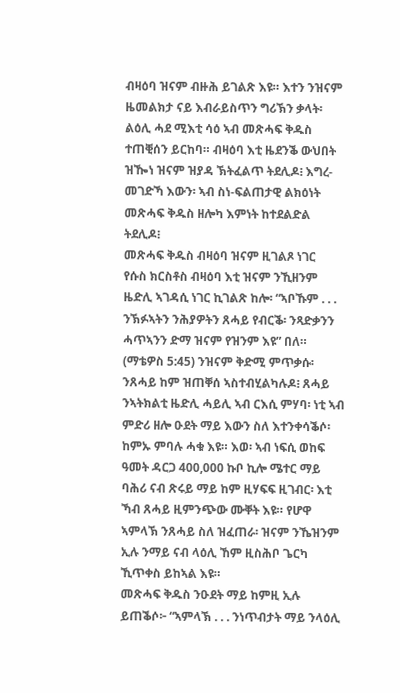ብዛዕባ ዝናም ብዙሕ ይገልጽ እዩ። እተን ንዝናም ዜመልክታ ናይ እብራይስጥን ግሪኽን ቃላት፡ ልዕሊ ሓደ ሚእቲ ሳዕ ኣብ መጽሓፍ ቅዱስ ተጠቒሰን ይርከባ። ብዛዕባ እቲ ዜደንቕ ውህበት ዝዀነ ዝናም ዝያዳ ኽትፈልጥ ትደሊዶ፧ እግረ-መገድኻ እውን፡ ኣብ ስነ-ፍልጠታዊ ልክዕነት መጽሓፍ ቅዱስ ዘሎካ እምነት ከተደልድል ትደሊዶ፧
መጽሓፍ ቅዱስ ብዛዕባ ዝናም ዚገልጾ ነገር
የሱስ ክርስቶስ ብዛዕባ እቲ ዝናም ንኺዘንም ዜድሊ ኣገዳሲ ነገር ኪገልጽ ከሎ፡ “ኣቦኹም . . . ንኽፉኣትን ንሕያዎትን ጸሓይ የብርቕ፡ ንጻድቃንን ሓጥኣንን ድማ ዝናም የዝንም እዩ” በለ። (ማቴዎስ 5:45) ንዝናም ቅድሚ ምጥቃሱ፡ ንጸሓይ ከም ዝጠቐሰ ኣስተብሂልካሉዶ፧ ጸሓይ ንኣትክልቲ ዜድሊ ሓይሊ ኣብ ርእሲ ምሃባ፡ ነቲ ኣብ ምድሪ ዘሎ ዑደት ማይ እውን ስለ እተንቀሳቕሶ፡ ከምኡ ምባሉ ሓቁ እዩ። እወ፡ ኣብ ነፍሲ ወከፍ ዓመት ዳርጋ 400,000 ኩቦ ኪሎ ሜተር ማይ ባሕሪ ናብ ጽሩይ ማይ ከም ዚሃፍፍ ዚገብር፡ እቲ ኻብ ጸሓይ ዚምንጭው ሙቐት እዩ። የሆዋ ኣምላኽ ንጸሓይ ስለ ዝፈጠራ፡ ዝናም ንኼዝንም ኢሉ ንማይ ናብ ላዕሊ ኸም ዚስሕቦ ጌርካ ኺጥቀስ ይከኣል እዩ።
መጽሓፍ ቅዱስ ንዑደት ማይ ከምዚ ኢሉ ይጠቕሶ፦ “ኣምላኽ . . . ንነጥብታት ማይ ንላዕሊ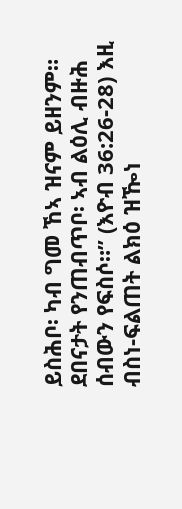ይስሕቦ፡ ካብ ግመ ኸኣ ዝናም ይዘንም። ደበናታት የንጠብጥቦ፡ ኣብ ልዕሊ ብዙሕ ሰብውን የፍስሶ።” (እዮብ 36:26-28) እዚ ብስነ-ፍልጠት ልክዕ ዝዀነ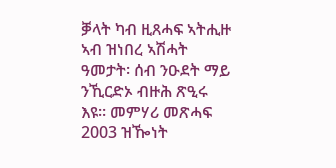ቓላት ካብ ዚጸሓፍ ኣትሒዙ ኣብ ዝነበረ ኣሽሓት ዓመታት፡ ሰብ ንዑደት ማይ ንኺርድኦ ብዙሕ ጽዒሩ እዩ። መምሃሪ መጽሓፍ 2003 ዝዀነት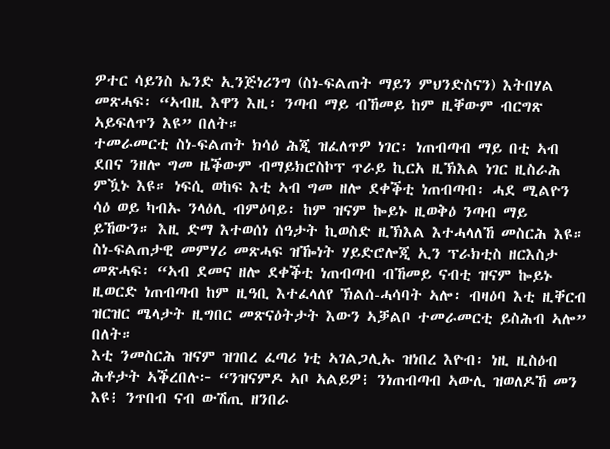ዎተር ሳይንስ ኤንድ ኢንጅነሪንግ (ስነ-ፍልጠት ማይን ምህንድስናን) እትበሃል መጽሓፍ፡ “ኣብዚ እዋን እዚ፡ ንጣብ ማይ ብኸመይ ከም ዚቐውም ብርግጽ ኣይፍለጥን እዩ” በለት።
ተመራመርቲ ስነ-ፍልጠት ክሳዕ ሕጂ ዝፈለጥዎ ነገር፡ ነጠብጣብ ማይ በቲ ኣብ ደበና ንዘሎ ግመ ዜቕውም ብማይክሮስኮፕ ጥራይ ኪርአ ዚኽእል ነገር ዚስራሕ ምዃኑ እዩ። ነፍሲ ወከፍ እቲ ኣብ ግመ ዘሎ ደቀቕቲ ነጠብጣብ፡ ሓደ ሚልዮን ሳዕ ወይ ካብኡ ንላዕሊ ብምዕባይ፡ ከም ዝናም ኰይኑ ዚወቅዕ ንጣብ ማይ ይኸውን። እዚ ድማ እተወሰነ ሰዓታት ኪወስድ ዚኽእል እተሓላለኸ መስርሕ እዩ። ስነ-ፍልጠታዊ መምሃሪ መጽሓፍ ዝዀነት ሃይድሮሎጂ ኢን ፕራክቲስ ዘርእስታ መጽሓፍ፡ “ኣብ ደመና ዘሎ ደቀቕቲ ነጠብጣብ ብኸመይ ናብቲ ዝናም ኰይኑ ዚወርድ ነጠብጣብ ከም ዚዓቢ እተፈላለየ ኽልሰ-ሓሳባት ኣሎ፡ ብዛዕባ እቲ ዚቐርብ ዝርዝር ሜላታት ዚግበር መጽናዕትታት እውን ኣቓልቦ ተመራመርቲ ይስሕብ ኣሎ” በለት።
እቲ ንመስርሕ ዝናም ዝገበረ ፈጣሪ ነቲ ኣገልጋሊኡ ዝነበረ እዮብ፡ ነዚ ዚስዕብ ሕቶታት ኣቕረበሉ፦ “ንዝናምዶ ኣቦ ኣልይዎ፧ ንነጠብጣብ ኣውሊ ዝወለዶኸ መን እዩ፧ ንጥበብ ናብ ውሽጢ ዘንበራ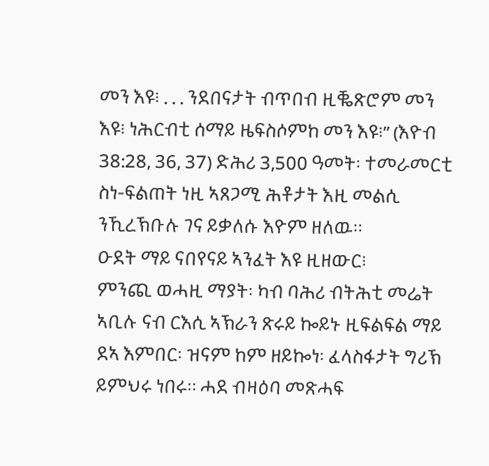መን እዩ፧ . . . ንደበናታት ብጥበብ ዚቘጽሮም መን እዩ፧ ነሕርብቲ ሰማይ ዜፍስሶምከ መን እዩ፧” (እዮብ 38:28, 36, 37) ድሕሪ 3,500 ዓመት፡ ተመራመርቲ ስነ-ፍልጠት ነዚ ኣጸጋሚ ሕቶታት እዚ መልሲ ንኺረኽቡሉ ገና ይቃለሱ እዮም ዘለዉ።
ዑደት ማይ ናበየናይ ኣንፈት እዩ ዚዘውር፧
ምንጪ ወሓዚ ማያት፡ ካብ ባሕሪ ብትሕቲ መሬት ኣቢሉ ናብ ርእሲ ኣኽራን ጽሩይ ኰይኑ ዚፍልፍል ማይ ደኣ እምበር፡ ዝናም ከም ዘይኰነ፡ ፈላስፋታት ግሪኽ ይምህሩ ነበሩ። ሓደ ብዛዕባ መጽሓፍ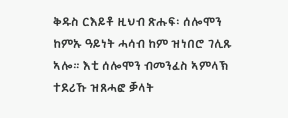ቅዱስ ርእይቶ ዚህብ ጽሑፍ፡ ሰሎሞን ከምኡ ዓይነት ሓሳብ ከም ዝነበሮ ገሊጹ ኣሎ። እቲ ሰሎሞን ብመንፈስ ኣምላኽ ተደሪኹ ዝጸሓፎ ቓላት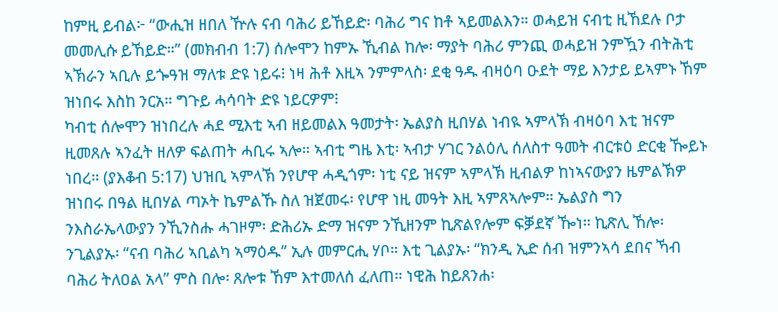ከምዚ ይብል፦ “ውሒዝ ዘበለ ዅሉ ናብ ባሕሪ ይኸይድ፡ ባሕሪ ግና ከቶ ኣይመልእን። ወሓይዝ ናብቲ ዚኸደሉ ቦታ መመሊሱ ይኸይድ።” (መክብብ 1:7) ሰሎሞን ከምኡ ኺብል ከሎ፡ ማያት ባሕሪ ምንጪ ወሓይዝ ንምዃን ብትሕቲ ኣኽራን ኣቢሉ ይጐዓዝ ማለቱ ድዩ ነይሩ፧ ነዛ ሕቶ እዚኣ ንምምላስ፡ ደቂ ዓዱ ብዛዕባ ዑደት ማይ እንታይ ይኣምኑ ኸም ዝነበሩ እስከ ንርአ። ግጉይ ሓሳባት ድዩ ነይርዎም፧
ካብቲ ሰሎሞን ዝነበረሉ ሓደ ሚእቲ ኣብ ዘይመልእ ዓመታት፡ ኤልያስ ዚበሃል ነብዪ ኣምላኽ ብዛዕባ እቲ ዝናም ዚመጸሉ ኣንፈት ዘለዎ ፍልጠት ሓቢሩ ኣሎ። ኣብቲ ግዜ እቲ፡ ኣብታ ሃገር ንልዕሊ ሰለስተ ዓመት ብርቱዕ ድርቂ ዀይኑ ነበረ። (ያእቆብ 5:17) ህዝቢ ኣምላኽ ንየሆዋ ሓዲጎም፡ ነቲ ናይ ዝናም ኣምላኽ ዚብልዎ ከነኣናውያን ዜምልኽዎ ዝነበሩ በዓል ዚበሃል ጣኦት ኬምልኹ ስለ ዝጀመሩ፡ የሆዋ ነዚ መዓት እዚ ኣምጸኣሎም። ኤልያስ ግን ንእስራኤላውያን ንኺንስሑ ሓገዞም፡ ድሕሪኡ ድማ ዝናም ንኺዘንም ኪጽልየሎም ፍቓደኛ ዀነ። ኪጽሊ ኸሎ፡ ንጊልያኡ፡ “ናብ ባሕሪ ኣቢልካ ኣማዕዱ” ኢሉ መምርሒ ሃቦ። እቲ ጊልያኡ፡ “ክንዲ ኢድ ሰብ ዝምንኣሳ ደበና ኻብ ባሕሪ ትለዐል አላ” ምስ በሎ፡ ጸሎቱ ኸም እተመለሰ ፈለጠ። ነዊሕ ከይጸንሐ፡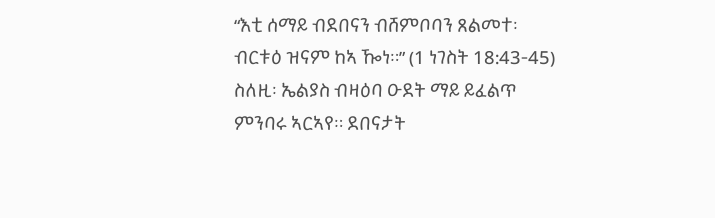“እቲ ሰማይ ብደበናን ብሸምቦባን ጸልመተ፡ ብርቱዕ ዝናም ከኣ ዀነ።” (1 ነገስት 18:43-45) ስለዚ፡ ኤልያስ ብዛዕባ ዑደት ማይ ይፈልጥ ምንባሩ ኣርኣየ። ደበናታት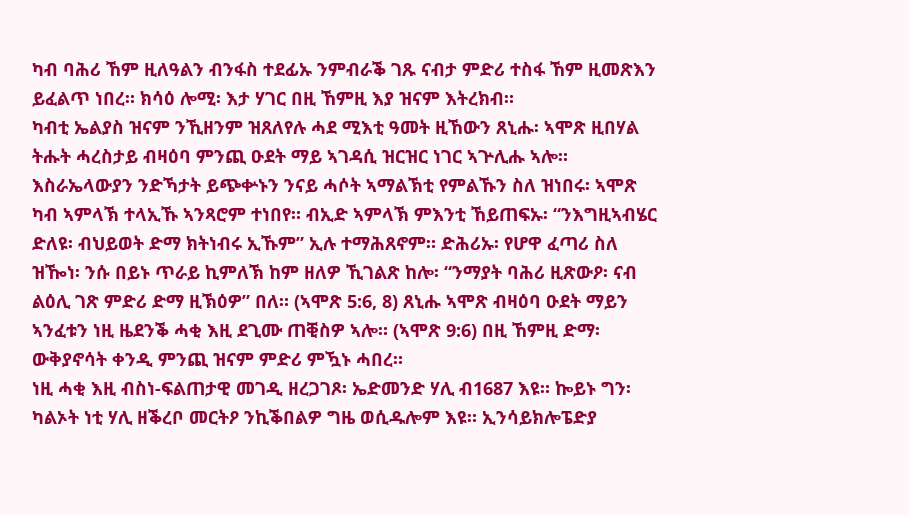ካብ ባሕሪ ኸም ዚለዓልን ብንፋስ ተደፊኡ ንምብራቕ ገጹ ናብታ ምድሪ ተስፋ ኸም ዚመጽእን ይፈልጥ ነበረ። ክሳዕ ሎሚ፡ እታ ሃገር በዚ ኸምዚ እያ ዝናም እትረክብ።
ካብቲ ኤልያስ ዝናም ንኺዘንም ዝጸለየሉ ሓደ ሚእቲ ዓመት ዚኸውን ጸኒሑ፡ ኣሞጽ ዚበሃል ትሑት ሓረስታይ ብዛዕባ ምንጪ ዑደት ማይ ኣገዳሲ ዝርዝር ነገር ኣጕሊሑ ኣሎ። እስራኤላውያን ንድኻታት ይጭቍኑን ንናይ ሓሶት ኣማልኽቲ የምልኹን ስለ ዝነበሩ፡ ኣሞጽ ካብ ኣምላኽ ተላኢኹ ኣንጻሮም ተነበየ። ብኢድ ኣምላኽ ምእንቲ ኸይጠፍኡ፡ “ንእግዚኣብሄር ድለዩ፡ ብህይወት ድማ ክትነብሩ ኢኹም” ኢሉ ተማሕጸኖም። ድሕሪኡ፡ የሆዋ ፈጣሪ ስለ ዝዀነ፡ ንሱ በይኑ ጥራይ ኪምለኽ ከም ዘለዎ ኺገልጽ ከሎ፡ “ንማያት ባሕሪ ዚጽውዖ፡ ናብ ልዕሊ ገጽ ምድሪ ድማ ዚኽዕዎ” በለ። (ኣሞጽ 5:6, 8) ጸኒሑ ኣሞጽ ብዛዕባ ዑደት ማይን ኣንፈቱን ነዚ ዜደንቕ ሓቂ እዚ ደጊሙ ጠቒስዎ ኣሎ። (ኣሞጽ 9:6) በዚ ኸምዚ ድማ፡ ውቅያኖሳት ቀንዲ ምንጪ ዝናም ምድሪ ምዃኑ ሓበረ።
ነዚ ሓቂ እዚ ብስነ-ፍልጠታዊ መገዲ ዘረጋገጾ፡ ኤድመንድ ሃሊ ብ1687 እዩ። ኰይኑ ግን፡ ካልኦት ነቲ ሃሊ ዘቕረቦ መርትዖ ንኪቕበልዎ ግዜ ወሲዱሎም እዩ። ኢንሳይክሎፔድያ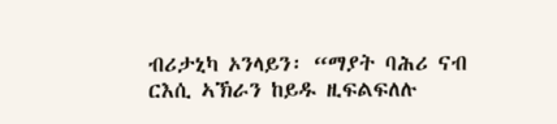ብሪታኒካ ኦንላይን፡ “ማያት ባሕሪ ናብ ርእሲ ኣኽራን ከይዱ ዚፍልፍለሉ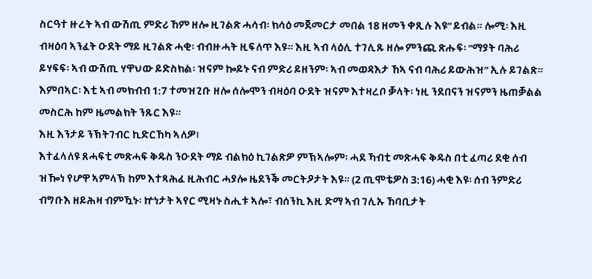ስርዓተ ዙረት ኣብ ውሽጢ ምድሪ ኸም ዘሎ ዚገልጽ ሓሳብ፡ ክሳዕ መጀመርታ መበል 18 ዘመን ቀጺሉ እዩ” ይብል። ሎሚ፡ እዚ ብዛዕባ ኣንፈት ዑደት ማይ ዚገልጽ ሓቂ፡ ብብዙሓት ዚፍለጥ እዩ። እዚ ኣብ ላዕሊ ተገሊጹ ዘሎ ምንጪ ጽሑፍ፡ “ማያት ባሕሪ ይሃፍፍ፡ ኣብ ውሽጢ ሃዋህው ይድስክል፡ ዝናም ኰይኑ ናብ ምድሪ ይዘንም፡ ኣብ መወዳእታ ኸኣ ናብ ባሕሪ ይውሕዝ” ኢሉ ይገልጽ። እምበኣር፡ እቲ ኣብ መክብብ 1:7 ተመዝጊቡ ዘሎ ሰሎሞን ብዛዕባ ዑደት ዝናም እተዛረቦ ቓላት፡ ነዚ ንደበናን ዝናምን ዜጠቓልል መስርሕ ከም ዜመልክት ንጹር እዩ።
እዚ እንታይ ንኽትገብር ኪድርኸካ ኣለዎ፧
እተፈላለዩ ጸሓፍቲ መጽሓፍ ቅዱስ ንዑደት ማይ ብልክዕ ኪገልጽዎ ምኽኣሎም፡ ሓደ ኻብቲ መጽሓፍ ቅዱስ በቲ ፈጣሪ ደቂ ሰብ ዝዀነ የሆዋ ኣምላኽ ከም እተጻሕፈ ዚሕብር ሓያሎ ዜደንቕ መርትዖታት እዩ። (2 ጢሞቴዎስ 3:16) ሓቂ እዩ፡ ሰብ ንምድሪ ብግቡእ ዘይሕዛ ብምዃኑ፡ ኵነታት ኣየር ሚዛኑ ስሒቱ ኣሎ፣ ብሰንኪ እዚ ድማ ኣብ ገሊኡ ኸባቢታት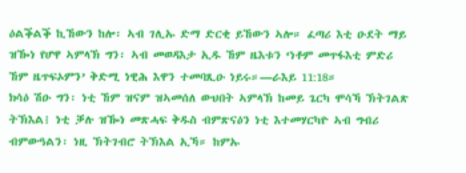ዕልቕልቕ ኪኸውን ከሎ፡ ኣብ ገሊኡ ድማ ድርቂ ይኸውን ኣሎ። ፈጣሪ እቲ ዑደት ማይ ዝዀነ የሆዋ ኣምላኽ ግን፡ ኣብ መወዳእታ ኢዱ ኸም ዜእቱን ‘ነቶም መጥፋእቲ ምድሪ ኸም ዜጥፍኦምን’ ቅድሚ ነዊሕ እዋን ተመባጺዑ ነይሩ።—ራእይ 11:18።
ክሳዕ ሽዑ ግን፡ ነቲ ኸም ዝናም ዝኣመሰለ ውህበት ኣምላኽ ከመይ ጌርካ ሞሳኻ ኽትገልጽ ትኽእል፧ ነቲ ቓሉ ዝዀነ መጽሓፍ ቅዱስ ብምጽናዕን ነቲ እተመሃርካዮ ኣብ ግብሪ ብምውዓልን፡ ነዚ ኽትገብሮ ትኽእል ኢኻ። ከምኡ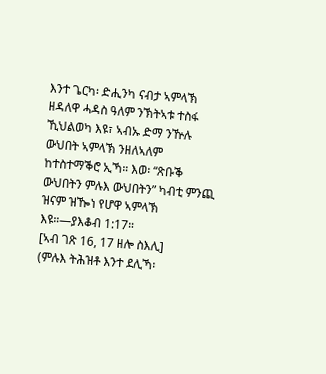እንተ ጌርካ፡ ድሒንካ ናብታ ኣምላኽ ዘዳለዋ ሓዳስ ዓለም ንኽትኣቱ ተስፋ ኺህልወካ እዩ፣ ኣብኡ ድማ ንዅሉ ውህበት ኣምላኽ ንዘለኣለም ከተስተማቕሮ ኢኻ። እወ፡ “ጽቡቕ ውህበትን ምሉእ ውህበትን” ካብቲ ምንጪ ዝናም ዝዀነ የሆዋ ኣምላኽ እዩ።—ያእቆብ 1:17።
[ኣብ ገጽ 16, 17 ዘሎ ስእሊ]
(ምሉእ ትሕዝቶ እንተ ደሊኻ፡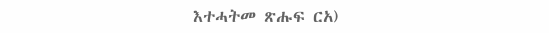እተሓትመ ጽሑፍ ርአ)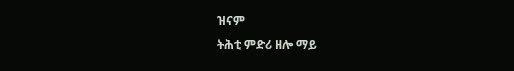ዝናም
ትሕቲ ምድሪ ዘሎ ማይ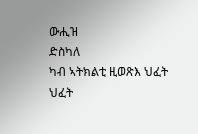ውሒዝ
ድስካለ
ካብ ኣትክልቲ ዚወጽእ ህፈት
ህፈት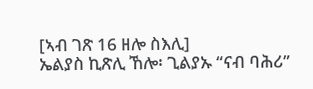[ኣብ ገጽ 16 ዘሎ ስእሊ]
ኤልያስ ኪጽሊ ኸሎ፡ ጊልያኡ “ናብ ባሕሪ”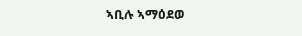ኣቢሉ ኣማዕደወ